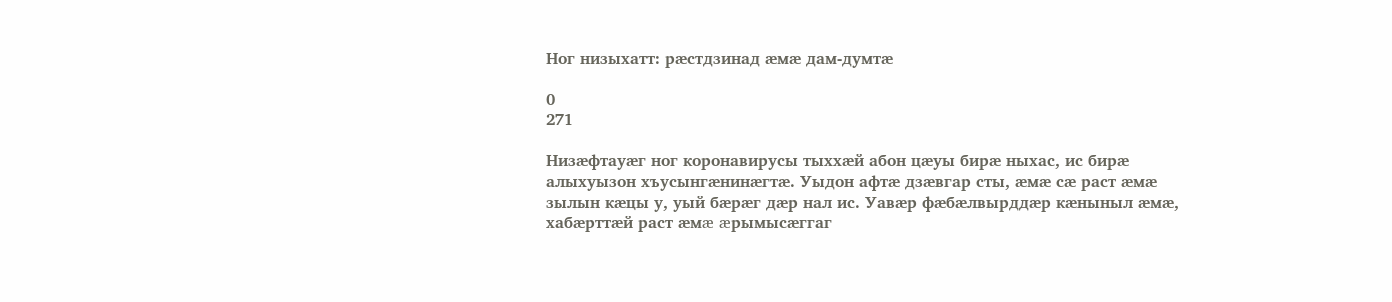Ног низыхатт: рæстдзинад æмæ дам-думтæ

0
271

Низæфтауæг ног коронавирусы тыххæй абон цæуы бирæ ныхас, ис бирæ алыхуызон хъусынгæнинæгтæ. Уыдон афтæ дзæвгар сты, æмæ сæ раст æмæ зылын кæцы у, уый бæрæг дæр нал ис. Уавæр фæбæлвырддæр кæныныл æмæ, хабæрттæй раст æмæ æрымысæггаг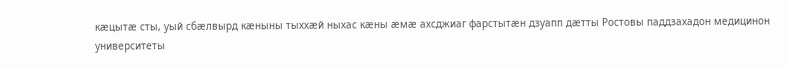кæцытæ сты, уый сбæлвырд кæныны тыххæй ныхас кæны æмæ ахсджиаг фарстытæн дзуапп дæтты Ростовы паддзахадон медицинон университеты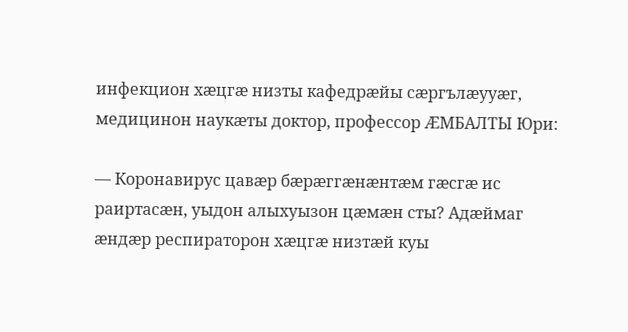инфекцион хæцгæ низты кафедрæйы сæргълæууæг, медицинон наукæты доктор, профессор ÆМБАЛТЫ Юри:

— Коронавирус цавæр бæрæггæнæнтæм гæсгæ ис раиртасæн, уыдон алыхуызон цæмæн сты? Адæймаг æндæр респираторон хæцгæ низтæй куы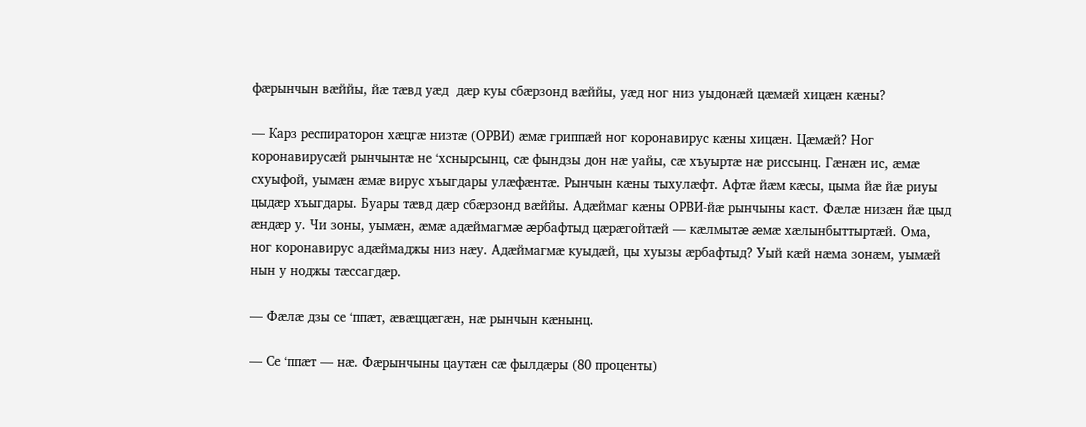фæрынчын вæййы, йæ тæвд уæд  дæр куы сбæрзонд вæййы, уæд ног низ уыдонæй цæмæй хицæн кæны?

— Карз респираторон хæцгæ низтæ (ОРВИ) æмæ гриппæй ног коронавирус кæны хицæн. Цæмæй? Ног коронавирусæй рынчынтæ не ‘хснырсынц, сæ фындзы дон нæ уайы, сæ хъуыртæ нæ риссынц. Гæнæн ис, æмæ схуыфой, уымæн æмæ вирус хъыгдары улæфæнтæ. Рынчын кæны тыхулæфт. Афтæ йæм кæсы, цыма йæ йæ риуы цыдæр хъыгдары. Буары тæвд дæр сбæрзонд вæййы. Адæймаг кæны ОРВИ-йæ рынчыны каст. Фæлæ низæн йæ цыд æндæр у. Чи зоны, уымæн, æмæ адæймагмæ æрбафтыд цæрæгойтæй — кæлмытæ æмæ хæлынбыттыртæй. Ома, ног коронавирус адæймаджы низ нæу. Адæймагмæ куыдæй, цы хуызы æрбафтыд? Уый кæй нæма зонæм, уымæй нын у ноджы тæссагдæр.

— Фæлæ дзы се ‘ппæт, æвæццæгæн, нæ рынчын кæнынц.

— Се ‘ппæт — нæ. Фæрынчыны цаутæн сæ фылдæры (80 проценты)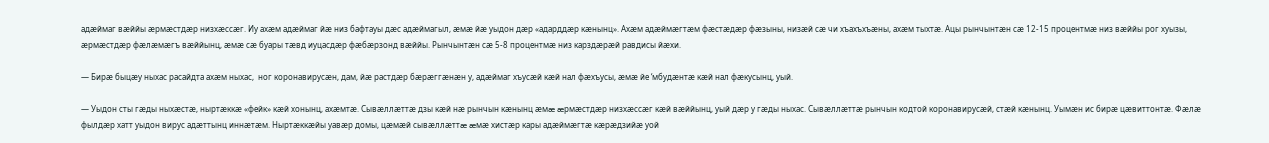адæймаг вæййы æрмæстдæр низхæссæг. Иу ахæм адæймаг йæ низ бафтауы дæс адæймагыл, æмæ йæ уыдон дæр «адарддæр кæнынц». Ахæм адæймæгтæм фæстæдæр фæзыны, низæй сæ чи хъахъхъæны, ахæм тыхтæ. Ацы рынчынтæн сæ 12-15 процентмæ низ вæййы рог хуызы, æрмæстдæр фæлæмæгъ вæййынц, æмæ сæ буары тæвд иуцасдæр фæбæрзонд вæййы. Рынчынтæн сæ 5-8 процентмæ низ карздæрæй равдисы йæхи.

— Бирæ быцæу ныхас расайдта ахæм ныхас,  ног коронавирусæн, дам, йæ растдæр бæрæггæнæн у, адæймаг хъусæй кæй нал фæхъусы, æмæ йе ‘мбудæнтæ кæй нал фæкусынц, уый.

— Уыдон сты гæды ныхæстæ, ныртæккæ «фейк» кæй хонынц, ахæмтæ. Сывæллæттæ дзы кæй нæ рынчын кæнынц æмæ æрмæстдæр низхæссæг кæй вæййынц, уый дæр у гæды ныхас. Сывæллæттæ рынчын кодтой коронавирусæй, стæй кæнынц. Уымæн ис бирæ цæвиттонтæ. Фæлæ фылдæр хатт уыдон вирус адæттынц иннæтæм. Ныртæккæйы уавæр домы, цæмæй сывæллæттæ æмæ хистæр кары адæймæгтæ кæрæдзийæ уой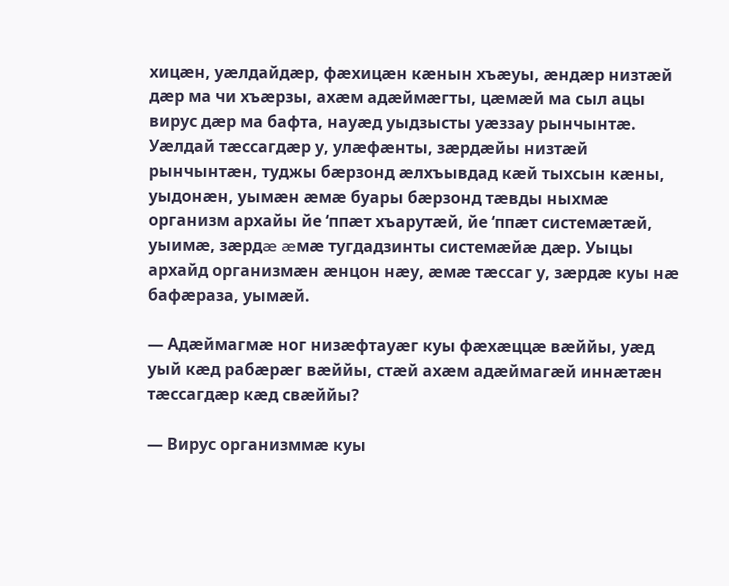хицæн, уæлдайдæр, фæхицæн кæнын хъæуы, æндæр низтæй дæр ма чи хъæрзы, ахæм адæймæгты, цæмæй ма сыл ацы вирус дæр ма бафта, науæд уыдзысты уæззау рынчынтæ. Уæлдай тæссагдæр у, улæфæнты, зæрдæйы низтæй рынчынтæн, туджы бæрзонд æлхъывдад кæй тыхсын кæны, уыдонæн, уымæн æмæ буары бæрзонд тæвды ныхмæ организм архайы йе ‘ппæт хъарутæй, йе ‘ппæт системæтæй, уыимæ, зæрдæ æмæ тугдадзинты системæйæ дæр. Уыцы архайд организмæн æнцон нæу, æмæ тæссаг у, зæрдæ куы нæ бафæраза, уымæй.

— Адæймагмæ ног низæфтауæг куы фæхæццæ вæййы, уæд уый кæд рабæрæг вæййы, стæй ахæм адæймагæй иннæтæн тæссагдæр кæд свæййы?

— Вирус организммæ куы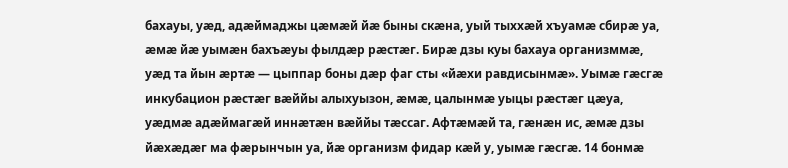бахауы, уæд, адæймаджы цæмæй йæ быны скæна, уый тыххæй хъуамæ сбирæ уа, æмæ йæ уымæн бахъæуы фылдæр рæстæг. Бирæ дзы куы бахауа организммæ, уæд та йын æртæ — цыппар боны дæр фаг сты «йæхи равдисынмæ». Уымæ гæсгæ инкубацион рæстæг вæййы алыхуызон, æмæ, цалынмæ уыцы рæстæг цæуа, уæдмæ адæймагæй иннæтæн вæййы тæссаг. Афтæмæй та, гæнæн ис, æмæ дзы  йæхæдæг ма фæрынчын уа, йæ организм фидар кæй у, уымæ гæсгæ. 14 бонмæ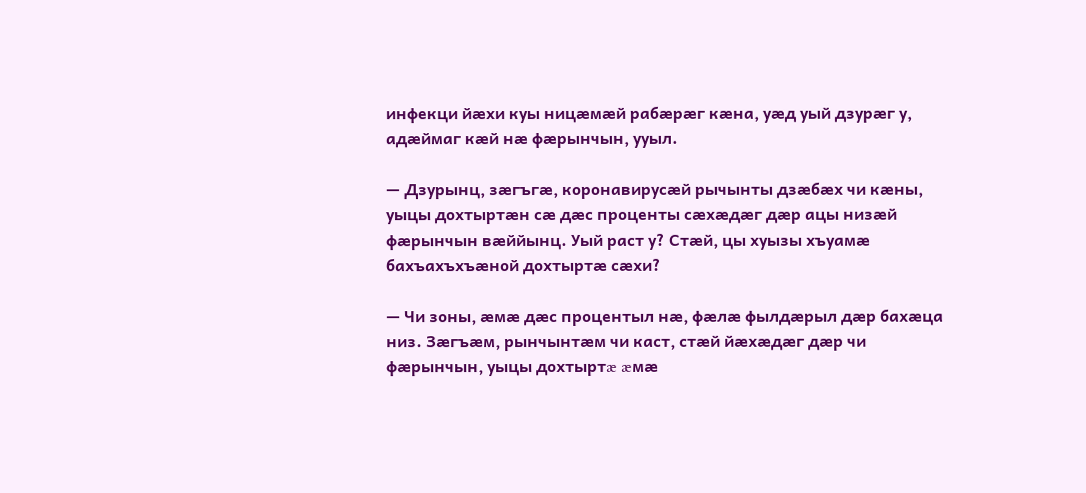инфекци йæхи куы ницæмæй рабæрæг кæна, уæд уый дзурæг у, адæймаг кæй нæ фæрынчын, ууыл.

— Дзурынц, зæгъгæ, коронавирусæй рычынты дзæбæх чи кæны, уыцы дохтыртæн сæ дæс проценты сæхæдæг дæр ацы низæй фæрынчын вæййынц. Уый раст у? Стæй, цы хуызы хъуамæ бахъахъхъæной дохтыртæ сæхи?

— Чи зоны, æмæ дæс процентыл нæ, фæлæ фылдæрыл дæр бахæца низ. Зæгъæм, рынчынтæм чи каст, стæй йæхæдæг дæр чи фæрынчын, уыцы дохтыртæ æмæ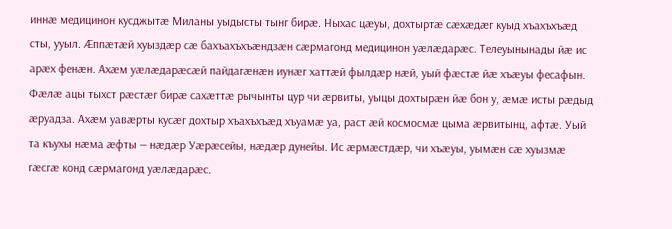иннæ медицинон кусджытæ Миланы уыдысты тынг бирæ. Ныхас цæуы, дохтыртæ сæхæдæг куыд хъахъхъæд сты, ууыл. Æппæтæй хуыздæр сæ бахъахъхъæндзæн сæрмагонд медицинон уæлæдарæс. Телеуынынады йæ ис арæх фенæн. Ахæм уæлæдарæсæй пайдагæнæн иунæг хаттæй фылдæр нæй, уый фæстæ йæ хъæуы фесафын. Фæлæ ацы тыхст рæстæг бирæ сахæттæ рычынты цур чи æрвиты, уыцы дохтырæн йæ бон у, æмæ исты рæдыд æруадза. Ахæм уавæрты кусæг дохтыр хъахъхъæд хъуамæ уа, раст æй космосмæ цыма æрвитынц, афтæ. Уый та къухы нæма æфты — нæдæр Уæрæсейы, нæдæр дунейы. Ис æрмæстдæр, чи хъæуы, уымæн сæ хуызмæ гæсгæ конд сæрмагонд уæлæдарæс.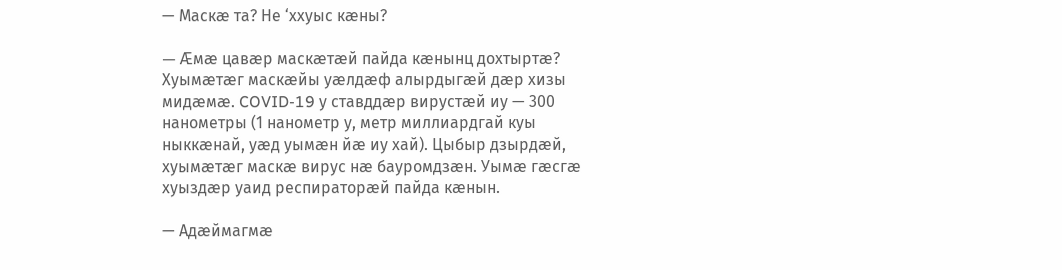— Маскæ та? Не ‘ххуыс кæны?

— Æмæ цавæр маскæтæй пайда кæнынц дохтыртæ? Хуымæтæг маскæйы уæлдæф алырдыгæй дæр хизы мидæмæ. COVID-19 у ставддæр вирустæй иу — 300 нанометры (1 нанометр у, метр миллиардгай куы ныккæнай, уæд уымæн йæ иу хай). Цыбыр дзырдæй, хуымæтæг маскæ вирус нæ бауромдзæн. Уымæ гæсгæ хуыздæр уаид респираторæй пайда кæнын.

— Адæймагмæ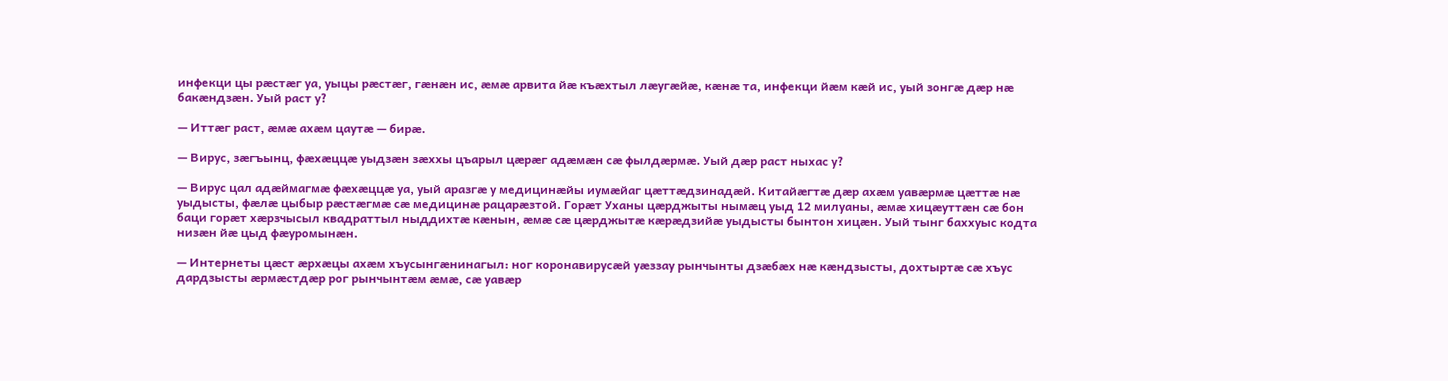инфекци цы рæстæг уа, уыцы рæстæг, гæнæн ис, æмæ арвита йæ къæхтыл лæугæйæ, кæнæ та, инфекци йæм кæй ис, уый зонгæ дæр нæ бакæндзæн. Уый раст у?

— Иттæг раст, æмæ ахæм цаутæ — бирæ.

— Вирус, зæгъынц, фæхæццæ уыдзæн зæххы цъарыл цæрæг адæмæн сæ фылдæрмæ. Уый дæр раст ныхас у?

— Вирус цал адæймагмæ фæхæццæ уа, уый аразгæ у медицинæйы иумæйаг цæттæдзинадæй. Китайæгтæ дæр ахæм уавæрмæ цæттæ нæ уыдысты, фæлæ цыбыр рæстæгмæ сæ медицинæ рацарæзтой. Горæт Уханы цæрджыты нымæц уыд 12 милуаны, æмæ хицæуттæн сæ бон баци горæт хæрзчысыл квадраттыл ныддихтæ кæнын, æмæ сæ цæрджытæ кæрæдзийæ уыдысты бынтон хицæн. Уый тынг баххуыс кодта низæн йæ цыд фæуромынæн.

— Интернеты цæст æрхæцы ахæм хъусынгæнинагыл: ног коронавирусæй уæззау рынчынты дзæбæх нæ кæндзысты, дохтыртæ сæ хъус дардзысты æрмæстдæр рог рынчынтæм æмæ, сæ уавæр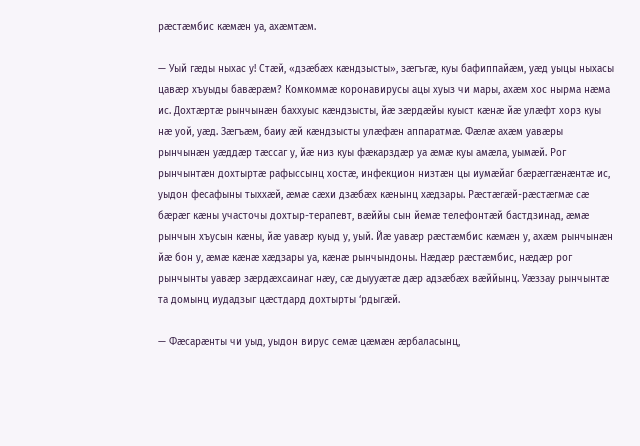рæстæмбис кæмæн уа, ахæмтæм.

— Уый гæды ныхас у! Стæй, «дзæбæх кæндзысты», зæгъгæ, куы бафиппайæм, уæд уыцы ныхасы цавæр хъуыды бавæрæм? Комкоммæ коронавирусы ацы хуыз чи мары, ахæм хос нырма нæма ис. Дохтæртæ рынчынæн баххуыс кæндзысты, йæ зæрдæйы куыст кæнæ йæ улæфт хорз куы нæ уой, уæд. Зæгъæм, баиу æй кæндзысты улæфæн аппаратмæ. Фæлæ ахæм уавæры рынчынæн уæддæр тæссаг у, йæ низ куы фæкарздæр уа æмæ куы амæла, уымæй. Рог рынчынтæн дохтыртæ рафыссынц хостæ, инфекцион низтæн цы иумæйаг бæрæггæнæнтæ ис, уыдон фесафыны тыххæй, æмæ сæхи дзæбæх кæнынц хæдзары. Рæстæгæй-рæстæгмæ сæ бæрæг кæны участочы дохтыр-терапевт, вæййы сын йемæ телефонтæй бастдзинад, æмæ рынчын хъусын кæны, йæ уавæр куыд у, уый. Йæ уавæр рæстæмбис кæмæн у, ахæм рынчынæн йæ бон у, æмæ кæнæ хæдзары уа, кæнæ рынчындоны. Нæдæр рæстæмбис, нæдæр рог рынчынты уавæр зæрдæхсаинаг нæу, сæ дыууæтæ дæр адзæбæх вæййынц. Уæззау рынчынтæ та домынц иудадзыг цæстдард дохтырты ‘рдыгæй.

— Фæсарæнты чи уыд, уыдон вирус семæ цæмæн æрбаласынц,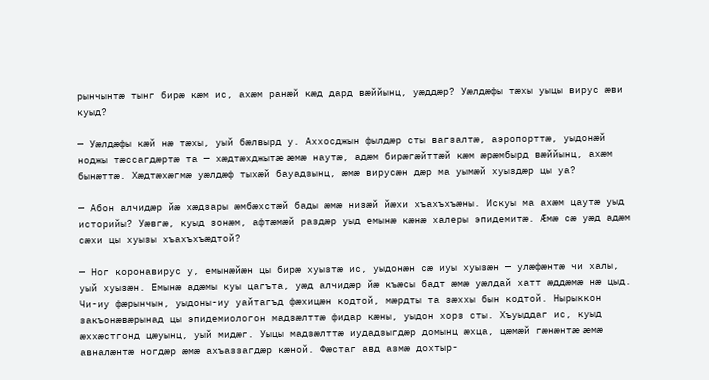рынчынтæ тынг бирæ кæм ис, ахæм ранæй кæд дард вæййынц, уæддæр? Уæлдæфы тæхы уыцы вирус æви куыд?

— Уæлдæфы кæй нæ тæхы, уый бæлвырд у. Аххосджын фылдæр сты вагзалтæ, аэропорттæ, уыдонæй ноджы тæссагдæртæ та — хæдтæхджытæ æмæ наутæ, адæм бирæгæйттæй кæм æрæмбырд вæййынц, ахæм бынæттæ. Хæдтæхæгмæ уæлдæф тыхæй бауадзынц, æмæ вирусæн дæр ма уымæй хуыздæр цы уа?

— Абон алчидæр йæ хæдзары æмбæхстæй бады æмæ низæй йæхи хъахъхъæны. Искуы ма ахæм цаутæ уыд историйы? Уæвгæ, куыд зонæм, афтæмæй раздæр уыд емынæ кæнæ халеры эпидемитæ. Æмæ сæ уæд адæм сæхи цы хуызы хъахъхъæдтой?

— Ног коронавирус у, емынæйæн цы бирæ хуызтæ ис, уыдонæн сæ иуы хуызæн — улæфæнтæ чи халы, уый хуызæн. Емынæ адæмы куы цагъта, уæд алчидæр йæ къæсы бадт æмæ уæлдай хатт æддæмæ нæ цыд. Чи-иу фæрынчын, уыдоны-иу уайтагъд фæхицæн кодтой, мæрдты та зæххы бын кодтой. Нырыккон закъонæвæрынад цы эпидемиологон мадзæлттæ фидар кæны, уыдон хорз сты. Хъуыддаг ис, куыд æххæстгонд цæуынц, уый мидæг. Уыцы мадзæлттæ иудадзыгдæр домынц æхца, цæмæй гæнæнтæ æмæ авналæнтæ ногдæр æмæ ахъаззагдæр кæной. Фæстаг авд азмæ дохтыр-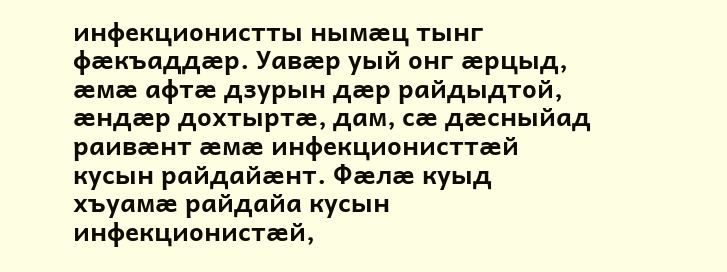инфекционистты нымæц тынг фæкъаддæр. Уавæр уый онг æрцыд, æмæ афтæ дзурын дæр райдыдтой, æндæр дохтыртæ, дам, сæ дæсныйад раивæнт æмæ инфекционисттæй кусын райдайæнт. Фæлæ куыд хъуамæ райдайа кусын инфекционистæй,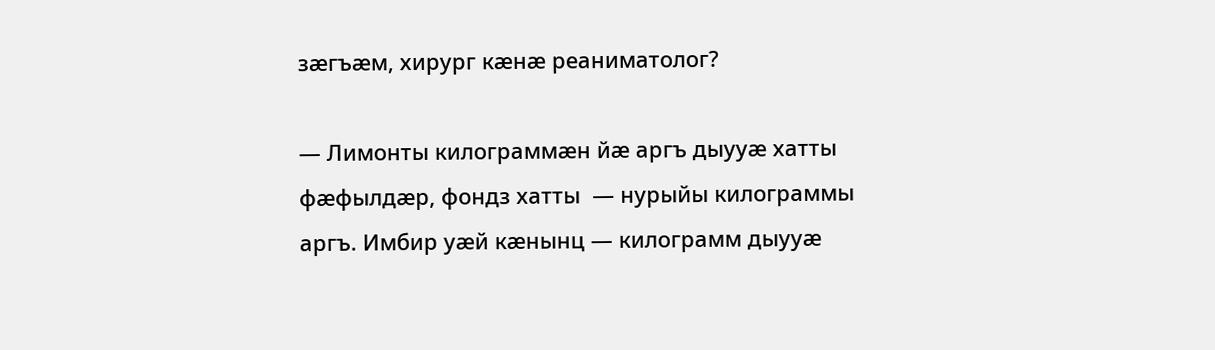зæгъæм, хирург кæнæ реаниматолог?

— Лимонты килограммæн йæ аргъ дыууæ хатты фæфылдæр, фондз хатты  — нурыйы килограммы аргъ. Имбир уæй кæнынц — килограмм дыууæ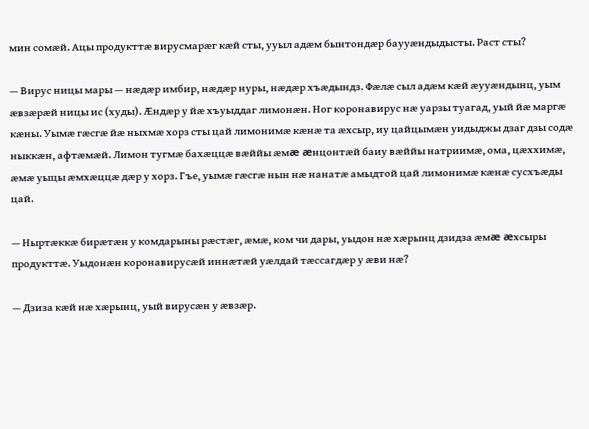мин сомæй. Ацы продукттæ вирусмарæг кæй сты, ууыл адæм бынтондæр баууæндыдысты. Раст сты?

— Вирус ницы мары — нæдæр имбир, нæдæр нуры, нæдæр хъæдындз. Фæлæ сыл адæм кæй æууæндынц, уым æвзæрæй ницы ис (худы). Æндæр у йæ хъуыддаг лимонæн. Ног коронавирус нæ уарзы туагад, уый йæ маргæ кæны. Уымæ гæсгæ йæ ныхмæ хорз сты цай лимонимæ кæнæ та æхсыр, иу цайцымæн уидыджы дзаг дзы содæ ныккæн, афтæмæй. Лимон тугмæ бахæццæ вæййы æмæ æнцонтæй баиу вæййы натриимæ, ома, цæххимæ, æмæ уыцы æмхæццæ дæр у хорз. Гъе, уымæ гæсгæ нын нæ нанатæ амыдтой цай лимонимæ кæнæ сусхъæды цай.

— Ныртæккæ бирæтæн у комдарыны рæстæг, æмæ, ком чи дары, уыдон нæ хæрынц дзидза æмæ æхсыры продукттæ. Уыдонæн коронавирусæй иннæтæй уæлдай тæссагдæр у æви нæ?

— Дзиза кæй нæ хæрынц, уый вирусæн у æвзæр.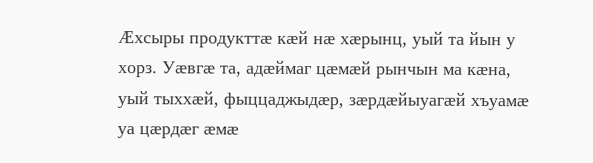Æхсыры продукттæ кæй нæ хæрынц, уый та йын у хорз. Уæвгæ та, адæймаг цæмæй рынчын ма кæна, уый тыххæй, фыццаджыдæр, зæрдæйыуагæй хъуамæ уа цæрдæг æмæ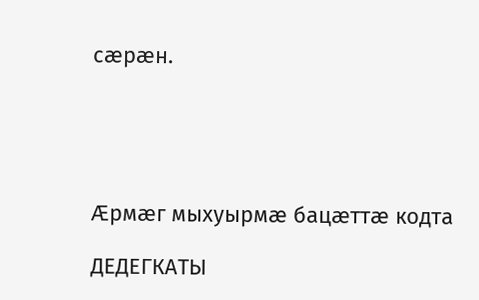сæрæн.





Æрмæг мыхуырмæ бацæттæ кодта

ДЕДЕГКАТЫ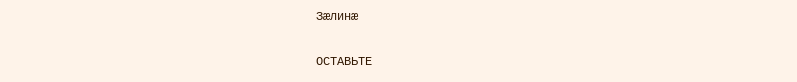Зæлинæ

ОСТАВЬТЕ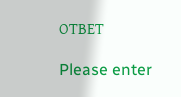ОТВЕТ

Please enter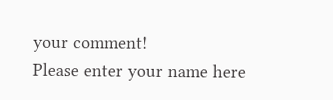your comment!
Please enter your name here